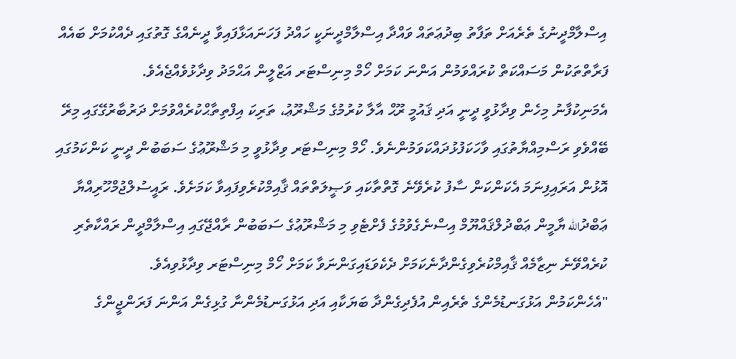އިސްލާމްދީނުގެ ތެރެއަށް ތަފާތު ބިދުޢަތައް ވައްދާ އިސްލާމްދީނަކީ ހައްދު ފަހަނައަޅާފައިވާ ދީނެއްގެ ގޮތުގައި ދެއްކުމަށް ބައެއް ފަރާތްތަކުން މަސައްކަތް ކުރައްވަމުން އަންނަ ކަމަށް ހޯމް މިނިސްޓަރ އަޒްލީން އަޙްމަދު ވިދާޅުވެއްޖެއެވެ.
އެމަނިކުފާނު މިހެން ވިދާޅުވީ ދީނީ އަދި ޤައުމީ ރޫޙް އާލާ ކުރުމުގެ މަޝްރޫޢު، ތަރިކަ އިފްތިތާޙްކުރެއްވުމަށް ދަރުބާރުގޭގައި މިރޭ ބޭއްވެވި ރަސްމިއްޔާތުގައި ވާހަކަފުޅުދައްކަވަމުންނެވެ. ހޯމް މިނިސްޓަރ ވިދާޅުވީ މި މަޝްރޫޢުގެ ސަބަބުން ދީނީ ކަންކަމުގައި އޮޅުން އަރައިފިނަމަ އެކަންކަން ސާފު ކުރެވޭނެ ގޮތްތާކައި ވަޞީލަތްތައް ޤާއިމްކުރެވިފައިވާ ކަމަށެވެ. ރައީސުލްޖުމްހޫރިއްޔާ ޢަބްދުالله ޔާމީން ޢަބްދުލްޤައްޔޫމް އިސްނެގެވުމުގެ ފެށްޓެވި މި މަޝްރޫޢުގެ ސަބަބުން ރާއްޖޭގައި އިސްލާމްދީން ރައްކާތެރި ކުރެއްވޭނެ ނިޒާމެއް ޤާއިމްކުރެވިގެންދާނެކަމަށް ދެކެވަޑައިގަންނަވާ ކަމަށް ހޯމް މިނިސްޓަރ ވިދާޅުވިއެވެ.
"އެހެންކަމުން އަޅުގަނޑުމެންގެ ތެރެއިން އުފެދިގެންދާ ބަޔަކާއި އަދި އަޅުގަނޑުމެންނާ ގުޅިގެން އަންނަ ފަރަންޖީންގެ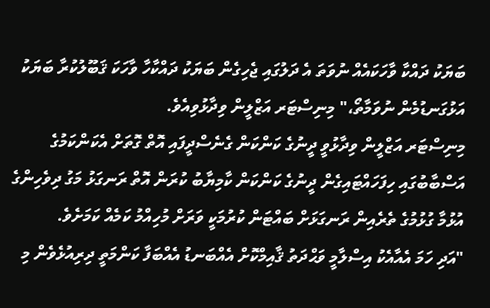ބަޔަކު ދައްކާ ވާހަކައެއް ނުވަތަ އެ ދަލުގައި ޖެހިގެން ބަޔަކު ދައްކާހާ ވާހަކަ ޤަބޫލުކުރާ ބަޔަކު އަޅުގަނޑުމެން ނުވަމާތޯ،" މިނިސްޓަރ އަޒްލީން ވިދާޅުވިއެވެ.
މިނިސްޓަރ އަޒްލީން ވިދާޅުވީ ދީނުގެ ކަންކަން ގެނެސްދީފައި އޮތް ގޮތަށް އެކަންކަމުގެ އަސްބާބުގައި ހިފަހައްޓައިގެން ދީނުގެ ކަންކަން ކާމިޔާބު ކުރަން އޮތް ރަނގަޅު މަގު ދިވެހިންގެ އުޅުމާ ގުޅުމުގެ ތެރެއިން ރަނގަޅަށް ބައްޓަން ކުރުމަކީ ވަރަށް މުހިއްމު ކަމެއް ކަމަށެވެ.
"އަދި ހަމަ އެއާއެކު އިސްލާމީ ވަޙްދަތު ޤާއިމްކޮށް އެއްބަނޑު އެއްބަފާ ކަންމަތީ ދިރިއުޅެވެން މި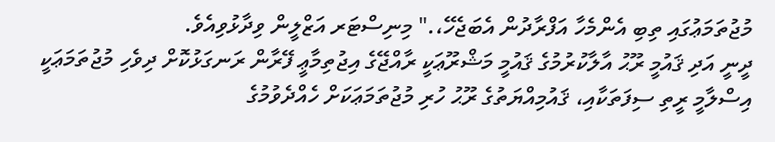މުޖުތަމަޢުގައި ތިބި އެންމެހާ އަފްރާދުން އެބަޖެހޭ،." މިނިސްޓަރ އަޒްލީން ވިދާޅުވިއެވެ.
ދީނީ އަދި ޤައުމީ ރޫޙު އާލާކުރުމުގެ ޤައުމީ މަޝްރޫޢަކީ ރާއްޖޭގެ އިޖުތިމާޢީ ފޭރާން ރަނގަޅުކޮށް ދިވެހި މުޖުތަމަޢަކީ އިސްލާމީ ރީތި ސިފަތަކާއި، ޤައުމިއްޔަތުގެ ރޫޙު ހުރި މުޖުތަމަޢަކަށް ހެއްދެވުމުގެ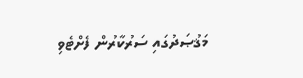މަޤުޞަދުގައި ސަރުކާރުން ފެށްޓެވި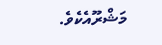މަޝްރޫއެކެވެ.